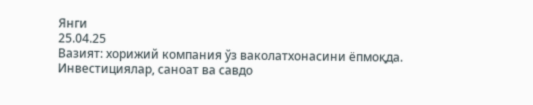Янги
25.04.25
Вазият: хорижий компания ўз ваколатхонасини ёпмоқда. Инвестициялар, саноат ва савдо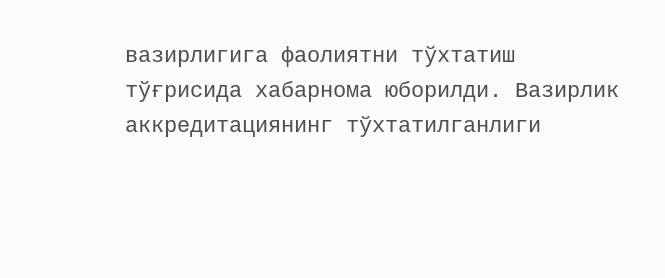вазирлигига фаолиятни тўхтатиш тўғрисида хабарнома юборилди. Вазирлик аккредитациянинг тўхтатилганлиги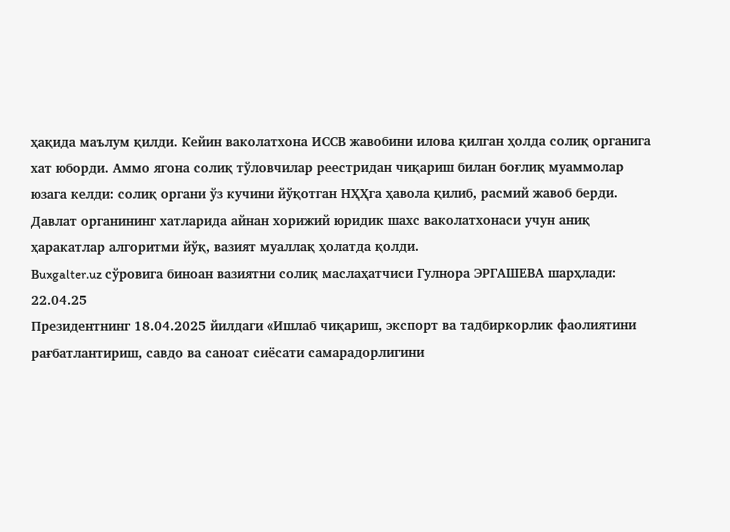ҳақида маълум қилди. Кейин ваколатхона ИССВ жавобини илова қилган ҳолда солиқ органига хат юборди. Аммо ягона солиқ тўловчилар реестридан чиқариш билан боғлиқ муаммолар юзага келди: солиқ органи ўз кучини йўқотган НҲҲга ҳавола қилиб, расмий жавоб берди. Давлат органининг хатларида айнан хорижий юридик шахс ваколатхонаси учун аниқ ҳаракатлар алгоритми йўқ, вазият муаллақ ҳолатда қолди.
Вuxgalter.uz сўровига биноан вазиятни солиқ маслаҳатчиси Гулнора ЭРГАШЕВА шарҳлади:
22.04.25
Президентнинг 18.04.2025 йилдаги «Ишлаб чиқариш, экспорт ва тадбиркорлик фаолиятини рағбатлантириш, савдо ва саноат сиёсати самарадорлигини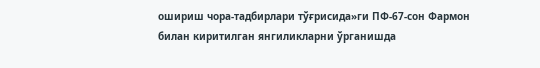ошириш чора-тадбирлари тўғрисида»ги ПФ-67-сон Фармон билан киритилган янгиликларни ўрганишда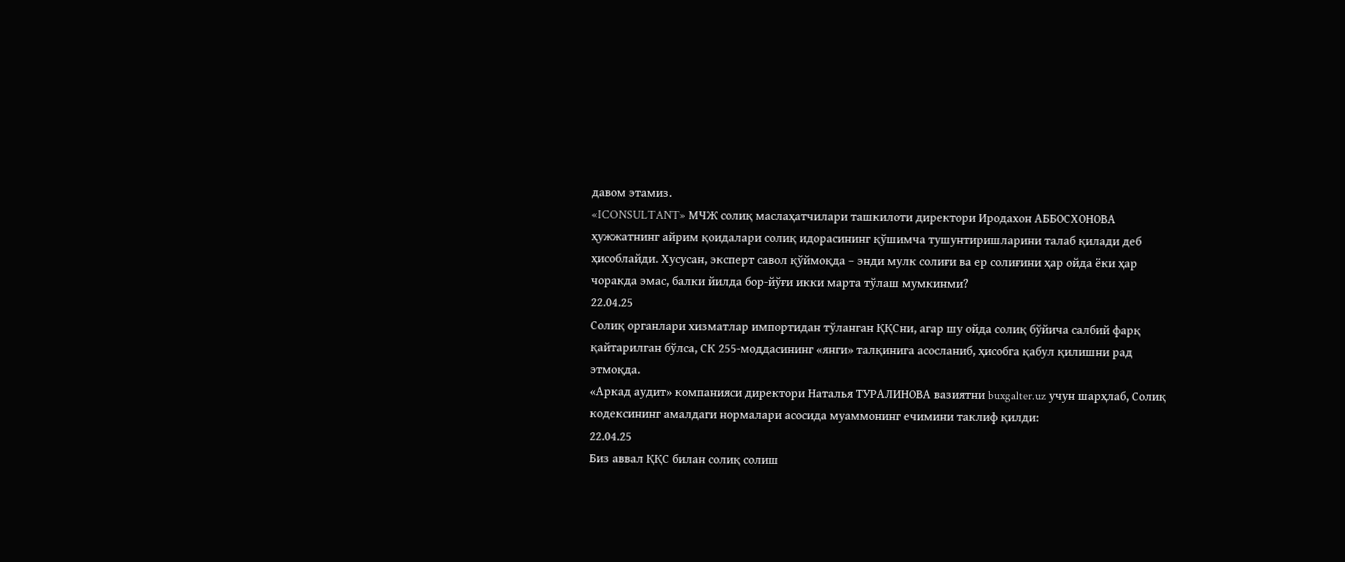давом этамиз.
«ICONSULTANT» МЧЖ солиқ маслаҳатчилари ташкилоти директори Иродахон АББОСХОНОВА ҳужжатнинг айрим қоидалари солиқ идорасининг қўшимча тушунтиришларини талаб қилади деб ҳисоблайди. Хусусан, эксперт савол қўймоқда – энди мулк солиғи ва ер солиғини ҳар ойда ёки ҳар чоракда эмас, балки йилда бор-йўғи икки марта тўлаш мумкинми?
22.04.25
Солиқ органлари хизматлар импортидан тўланган ҚҚСни, агар шу ойда солиқ бўйича салбий фарқ қайтарилган бўлса, СК 255-моддасининг «янги» талқинига асосланиб, ҳисобга қабул қилишни рад этмоқда.
«Аркад аудит» компанияси директори Наталья ТУРАЛИНОВА вазиятни buxgalter.uz учун шарҳлаб, Солиқ кодексининг амалдаги нормалари асосида муаммонинг ечимини таклиф қилди:
22.04.25
Биз аввал ҚҚС билан солиқ солиш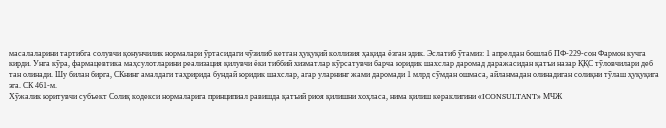масалаларини тартибга солувчи қонунчилик нормалари ўртасидаги чўзилиб кетган ҳуқуқий коллизия ҳақида ёзган эдик. Эслатиб ўтамиз: 1 апрелдан бошлаб ПФ-229-сон Фармон кучга кирди. Унга кўра, фармацевтика маҳсулотларини реализация қилувчи ёки тиббий хизматлар кўрсатувчи барча юридик шахслар даромад даражасидан қатъи назар ҚҚС тўловчилари деб тан олинади. Шу билан бирга, СКнинг амалдаги таҳририда бундай юридик шахслар, агар уларнинг жами даромади 1 млрд сўмдан ошмаса, айланмадан олинадиган солиқни тўлаш ҳуқуқига эга. СК 461-м.
Хўжалик юритувчи субъект Солиқ кодекси нормаларига принципиал равишда қатъий риоя қилишни хоҳласа, нима қилиш кераклигини «ICONSULTANT» МЧЖ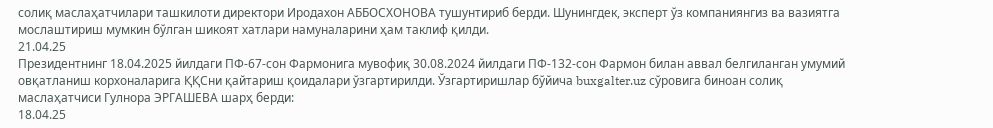солиқ маслаҳатчилари ташкилоти директори Иродахон АББОСХОНОВА тушунтириб берди. Шунингдек, эксперт ўз компаниянгиз ва вазиятга мослаштириш мумкин бўлган шикоят хатлари намуналарини ҳам таклиф қилди.
21.04.25
Президентнинг 18.04.2025 йилдаги ПФ-67-сон Фармонига мувофиқ 30.08.2024 йилдаги ПФ-132-сон Фармон билан аввал белгиланган умумий овқатланиш корхоналарига ҚҚСни қайтариш қоидалари ўзгартирилди. Ўзгартиришлар бўйича buxgalter.uz сўровига биноан солиқ маслаҳатчиси Гулнора ЭРГАШЕВА шарҳ берди:
18.04.25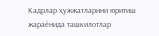Кадрлар ҳужжатларини юритиш жараёнида ташкилотлар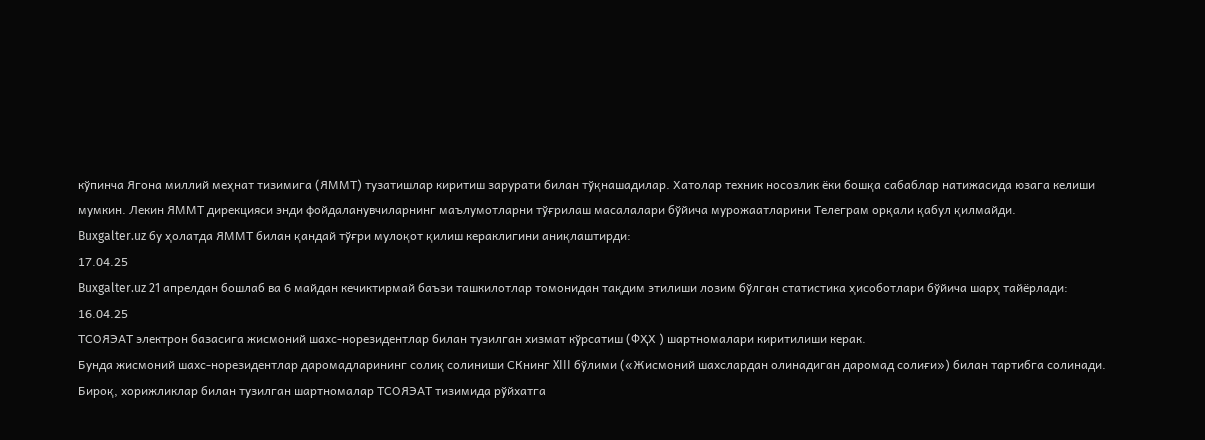кўпинча Ягона миллий меҳнат тизимига (ЯММТ) тузатишлар киритиш зарурати билан тўқнашадилар. Хатолар техник носозлик ёки бошқа сабаблар натижасида юзага келиши мумкин. Лекин ЯММТ дирекцияси энди фойдаланувчиларнинг маълумотларни тўғрилаш масалалари бўйича мурожаатларини Телеграм орқали қабул қилмайди.
Buxgalter.uz бу ҳолатда ЯММТ билан қандай тўғри мулоқот қилиш кераклигини аниқлаштирди:
17.04.25
Buxgalter.uz 21 апрелдан бошлаб ва 6 майдан кечиктирмай баъзи ташкилотлар томонидан тақдим этилиши лозим бўлган статистика ҳисоботлари бўйича шарҳ тайёрлади:
16.04.25
ТСОЯЭАТ электрон базасига жисмоний шахс-норезидентлар билан тузилган хизмат кўрсатиш (ФҲХ ) шартномалари киритилиши керак.
Бунда жисмоний шахс-норезидентлар даромадларининг солиқ солиниши СКнинг XIII бўлими («Жисмоний шахслардан олинадиган даромад солиғи») билан тартибга солинади. Бироқ, хорижликлар билан тузилган шартномалар ТСОЯЭАТ тизимида рўйхатга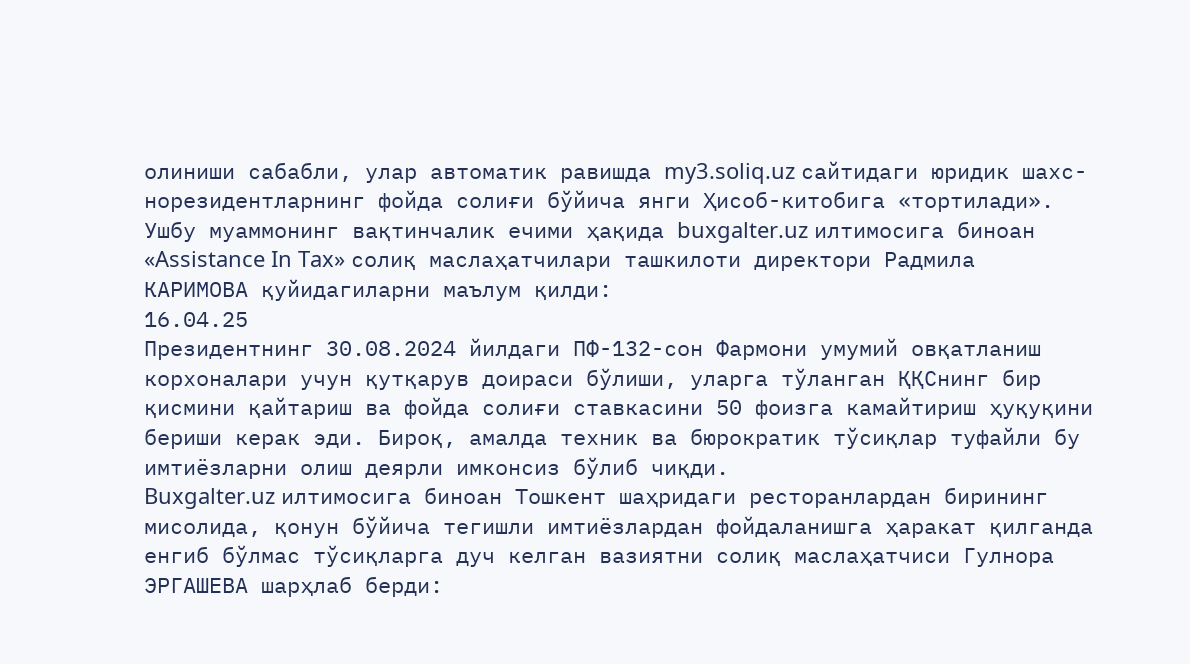олиниши сабабли, улар автоматик равишда my3.soliq.uz сайтидаги юридик шахс-норезидентларнинг фойда солиғи бўйича янги Ҳисоб-китобига «тортилади».
Ушбу муаммонинг вақтинчалик ечими ҳақида buxgalter.uz илтимосига биноан «Assistance In Tax» солиқ маслаҳатчилари ташкилоти директори Радмила КАРИМОВА қуйидагиларни маълум қилди:
16.04.25
Президентнинг 30.08.2024 йилдаги ПФ-132-сон Фармони умумий овқатланиш корхоналари учун қутқарув доираси бўлиши, уларга тўланган ҚҚСнинг бир қисмини қайтариш ва фойда солиғи ставкасини 50 фоизга камайтириш ҳуқуқини бериши керак эди. Бироқ, амалда техник ва бюрократик тўсиқлар туфайли бу имтиёзларни олиш деярли имконсиз бўлиб чиқди.
Buxgalter.uz илтимосига биноан Тошкент шаҳридаги ресторанлардан бирининг мисолида, қонун бўйича тегишли имтиёзлардан фойдаланишга ҳаракат қилганда енгиб бўлмас тўсиқларга дуч келган вазиятни солиқ маслаҳатчиси Гулнора ЭРГАШЕВА шарҳлаб берди: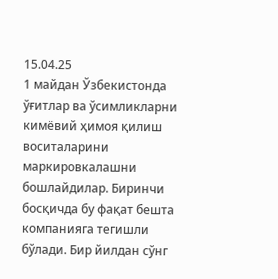15.04.25
1 майдан Ўзбекистонда ўғитлар ва ўсимликларни кимёвий ҳимоя қилиш воситаларини маркировкалашни бошлайдилар. Биринчи босқичда бу фақат бешта компанияга тегишли бўлади. Бир йилдан сўнг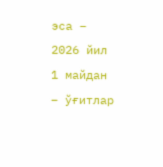эса – 2026 йил 1 майдан – ўғитлар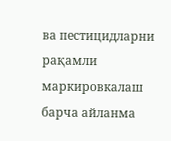ва пестицидларни рақамли маркировкалаш барча айланма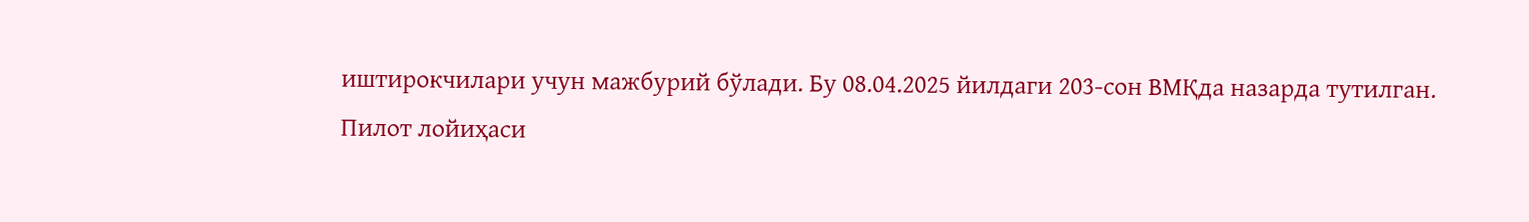иштирокчилари учун мажбурий бўлади. Бу 08.04.2025 йилдаги 203-сон ВМҚда назарда тутилган.
Пилот лойиҳаси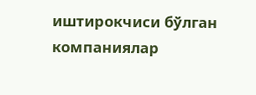иштирокчиси бўлган компаниялар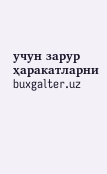учун зарур ҳаракатларни buxgalter.uz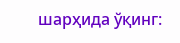шарҳида ўқинг: